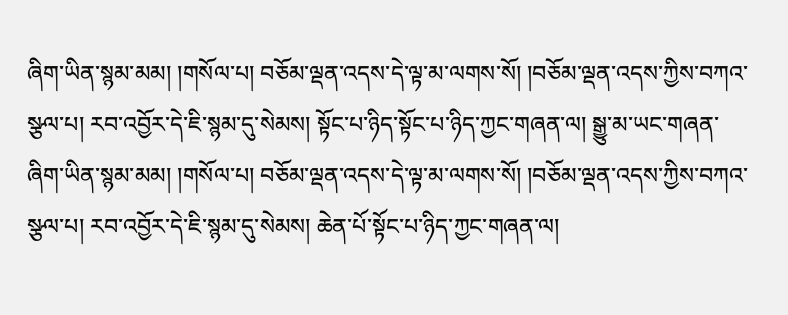ཞིག་ཡིན་སྙམ་མམ། །གསོལ་པ། བཅོམ་ལྡན་འདས་དེ་ལྟ་མ་ལགས་སོ། །བཅོམ་ལྡན་འདས་ཀྱིས་བཀའ་སྩལ་པ། རབ་འབྱོར་དེ་ཇི་སྙམ་དུ་སེམས། སྟོང་པ་ཉིད་སྟོང་པ་ཉིད་ཀྱང་གཞན་ལ། སྒྱུ་མ་ཡང་གཞན་ཞིག་ཡིན་སྙམ་མམ། །གསོལ་པ། བཅོམ་ལྡན་འདས་དེ་ལྟ་མ་ལགས་སོ། །བཅོམ་ལྡན་འདས་ཀྱིས་བཀའ་སྩལ་པ། རབ་འབྱོར་དེ་ཇི་སྙམ་དུ་སེམས། ཆེན་པོ་སྟོང་པ་ཉིད་ཀྱང་གཞན་ལ།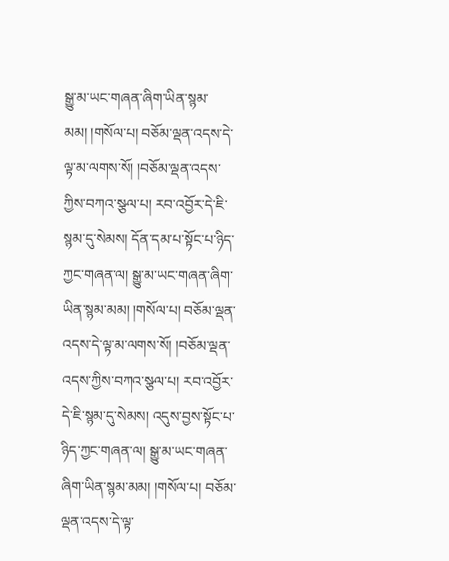སྒྱུ་མ་ཡང་གཞན་ཞིག་ཡིན་སྙམ་མམ། །གསོལ་པ། བཅོམ་ལྡན་འདས་དེ་ལྟ་མ་ལགས་སོ། །བཅོམ་ལྡན་འདས་ཀྱིས་བཀའ་སྩལ་པ། རབ་འབྱོར་དེ་ཇི་སྙམ་དུ་སེམས། དོན་དམ་པ་སྟོང་པ་ཉིད་ཀྱང་གཞན་ལ། སྒྱུ་མ་ཡང་གཞན་ཞིག་ཡིན་སྙམ་མམ། །གསོལ་པ། བཅོམ་ལྡན་འདས་དེ་ལྟ་མ་ལགས་སོ། །བཅོམ་ལྡན་འདས་ཀྱིས་བཀའ་སྩལ་པ། རབ་འབྱོར་དེ་ཇི་སྙམ་དུ་སེམས། འདུས་བྱས་སྟོང་པ་ཉིད་ཀྱང་གཞན་ལ། སྒྱུ་མ་ཡང་གཞན་ཞིག་ཡིན་སྙམ་མམ། །གསོལ་པ། བཅོམ་ལྡན་འདས་དེ་ལྟ་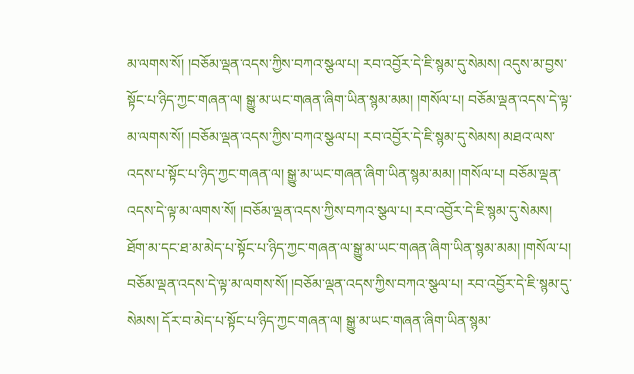མ་ལགས་སོ། །བཅོམ་ལྡན་འདས་ཀྱིས་བཀའ་སྩལ་པ། རབ་འབྱོར་དེ་ཇི་སྙམ་དུ་སེམས། འདུས་མ་བྱས་སྟོང་པ་ཉིད་ཀྱང་གཞན་ལ། སྒྱུ་མ་ཡང་གཞན་ཞིག་ཡིན་སྙམ་མམ། །གསོལ་པ། བཅོམ་ལྡན་འདས་དེ་ལྟ་མ་ལགས་སོ། །བཅོམ་ལྡན་འདས་ཀྱིས་བཀའ་སྩལ་པ། རབ་འབྱོར་དེ་ཇི་སྙམ་དུ་སེམས། མཐའ་ལས་འདས་པ་སྟོང་པ་ཉིད་ཀྱང་གཞན་ལ། སྒྱུ་མ་ཡང་གཞན་ཞིག་ཡིན་སྙམ་མམ། །གསོལ་པ། བཅོམ་ལྡན་འདས་དེ་ལྟ་མ་ལགས་སོ། །བཅོམ་ལྡན་འདས་ཀྱིས་བཀའ་སྩལ་པ། རབ་འབྱོར་དེ་ཇི་སྙམ་དུ་སེམས། ཐོག་མ་དང་ཐ་མ་མེད་པ་སྟོང་པ་ཉིད་ཀྱང་གཞན་ལ་སྒྱུ་མ་ཡང་གཞན་ཞིག་ཡིན་སྙམ་མམ། །གསོལ་པ། བཅོམ་ལྡན་འདས་དེ་ལྟ་མ་ལགས་སོ། །བཅོམ་ལྡན་འདས་ཀྱིས་བཀའ་སྩལ་པ། རབ་འབྱོར་དེ་ཇི་སྙམ་དུ་སེམས། དོར་བ་མེད་པ་སྟོང་པ་ཉིད་ཀྱང་གཞན་ལ། སྒྱུ་མ་ཡང་གཞན་ཞིག་ཡིན་སྙམ་